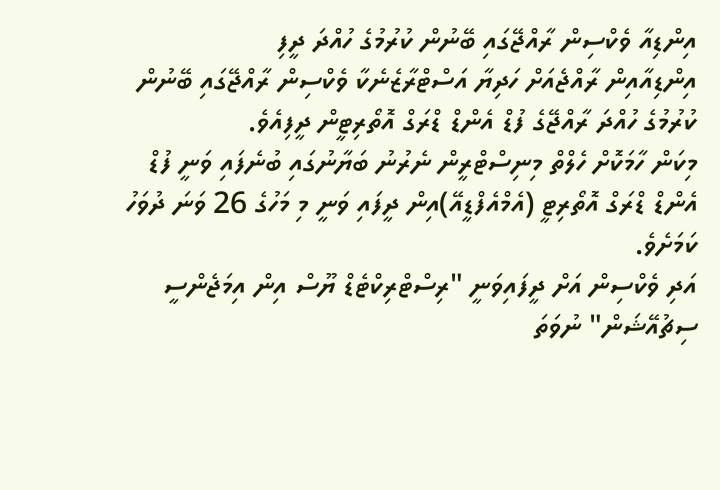އިންޑިއާ ވެކްސިން ރާއްޖޭގައި ބޭނުން ކުރުމުގެ ހުއްދަ ދީފި
އިންޑިއާއިން ރާއްޖެއަށް ހަދިޔާ އަސްޓްރާޒެނެކާ ވެކްސިން ރާއްޖޭގައި ބޭނުން ކުރުމުގެ ހުއްދަ ރާއްޖޭގެ ފުޑް އެންޑް ޑްރަގް އޮތޯރިޓީން ދީފިއެވެ.
މިކަން ހާމަކޮށް ހެލްތް މިނިސްޓްރީން ނެރުނު ބަޔާނުގައި ބުނެފައި ވަނީ ފުޑް އެންޑް ޑްރަގް އޮތޯރިޓީ (އެމްއެފްޑީއޭ)އިން ދީފައި ވަނީ މި މަހުގެ 26 ވަނަ ދުވަހު ކަމަށެވެ.
އަދި ވެކްސިން އަށް ދީފައިވަނީ "ރިސްޓްރިކްޓެޑް ޔޫސް އިން އިމަޖެންސީ ސިޗުއޭޝަން" ނުވަތަ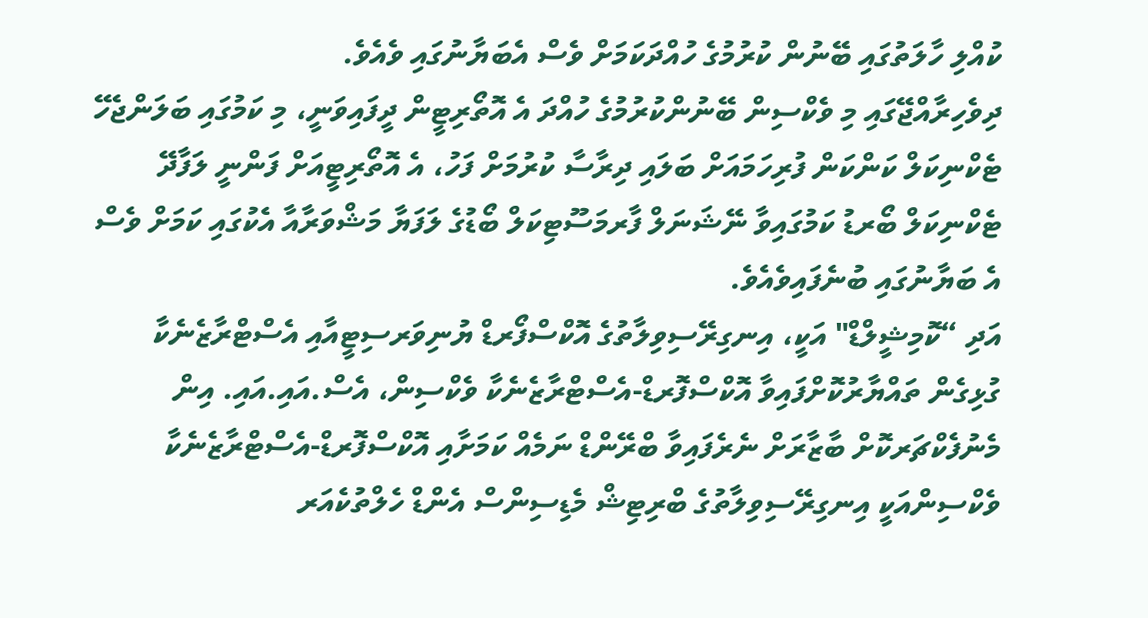ކުއްލި ހާލަތުގައި ބޭނުން ކުރުމުގެ ހުއްދަކަމަށް ވެސް އެބަޔާނުގައި ވެއެވެ.
ދިވެހިރާއްޖޭގައި މި ވެކްސިން ބޭނުންކުރުމުގެ ހުއްދަ އެ އޮތޯރިޓީން ދީފައިވަނީ، މި ކަމުގައި ބަލަންޖެހޭ ޓެކްނިކަލް ކަންކަން ފުރިހަމައަށް ބަލައި ދިރާސާ ކުރުމަށް ފަހު، އެ އޮތޯރިޓީއަށް ފަންނީ ލަފާދޭ ޓެކްނިކަލް ބޯރޑު ކަމުގައިވާ ނޭޝަނަލް ފާރމަސޫޓިކަލް ބޯޑުގެ ލަފަޔާ މަޝްވަރާއާ އެކުގައި ކަމަށް ވެސް އެ ބަޔާނުގައި ބުނެފައިވެއެވެ.
އަދި “ކޮމިޝީލްޑް" އަކީ، އިނގިރޭސިވިލާތުގެ އޮކްސްފޯރޑް ޔުނިވަރސިޓީއާއި އެސްޓްރާޒެނެކާ ގުޅިގެން ތައްޔާރުކޮށްފައިވާ އޮކްސްފޮރޑް-އެސްޓްރާޒެނެކާ ވެކްސިން، އެސް.އައި.އައި. އިން މެނުފެކްޗަރކޮށް ބާޒާރަށް ނެރެފައިވާ ބްރޭންޑް ނަމެއް ކަމަށާއި އޮކްސްފޮރޑް-އެސްޓްރާޒެނެކާ ވެކްސިންއަކީ އިނގިރޭސިވިލާތުގެ ބްރިޓިޝް މެޑިސިންސް އެންޑް ހެލްތުކެއަރ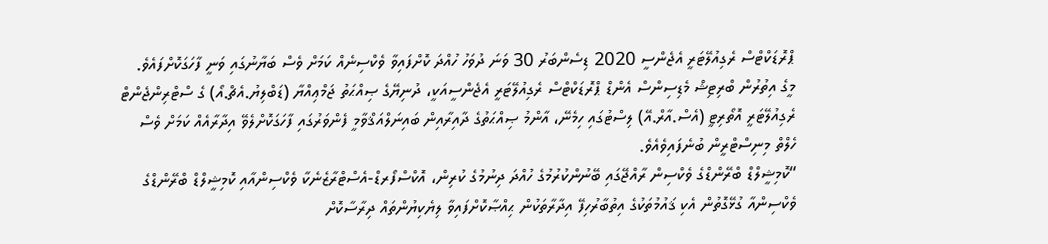ޕްރޮޑަކްޓްސް ރެގިއުލޭޓަރީ އެޖެންސީ 2020 ޑިސެންބަރު 30 ވަނަ ދުވަހު ހުއްދަ ކޮށްފައިވާ ވެކްސިނެއް ކަމަށް ވެސް ބަޔާނުގައި ވަނީ ފާހަގަކޮށްފައެވެ.
މީގެ އިތުރުން ބްރިޓިޝް މެޑިސިންސް އެންޑް ޕްރޮޑަކްޓްސް ރެގިއުލޭޓަރީ އެޖެންސީއަކީ، ދުނިޔޭގެ ޞިއްޙަތު ޖަމްޢިއްޔާ (ޑަބްލިޔު.އެޗް.އޯ) ގެ ސްޓްރިންޖެންޓް ރެގިއުލޭޓަރީ އޮތޯރިޓީ (އެސް.އާރް.އޭ) ލިސްޓުގައި ހިމެނޭ، އާންމު ޞިއްޙަތުގެ ދާއިރާއިން ބައިނަލްއަޤްވާމީ ފެންވަރުގައި ފާހަގަކޮށްލެވޭ އިދާރާއެއް ކަމަށް ވެސް ހެލްތް މިނިސްޓްރީން ބުނެފައިވެއެވެ.
“ކޮމިޝީލްޑް ބްރޭންޑްގެ ވެކްސިން ރާއްޖޭގައި ބޭނުންކުރުމުގެ ހުއްދަ ދިނުމުގެ ކުރިން، އޮކްސްފޯރޑް-އެސްޓްރާޒެނެކާ ވެކްސިންއާއި ކޮމިޝީލްޑް ބްރޭންޑްގެ ވެކްސިންއާ ގުޅޭގޮތުން އެކި ޤައުމުތަކުގެ އިތުބާރުހިފޭ އިދާރާތަކުން ޙިއްޞާކޮށްފައިވާ ލިޔެކިޔުންތައް ދިރާސާކޮށް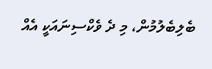ބެލިބެލުމުން، މި ދެ ވެކްސިނައަކީ އެއް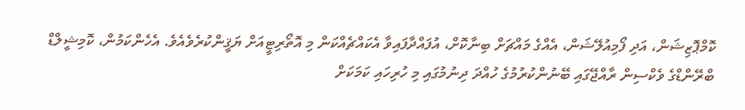ކޮމްޕޮޒިޝަން، އަދި ފޯމިއުލޭޝަން، އެއްގެ މައްޗަށް ބިނާކޮށް، އުފައްދާފައިވާ އެކައްޗެއްކަން މި އޮތޯރިޓީއަށް ޔަޤީންކުރެވެއެވެ. އެހެންކަމުން، ކޮމިޝީލްޑް ބްރޭންޑްގެ ވެކްސިން ރާއްޖޭގައި ބޭނުންކުރުމުގެ ހުއްދަ ދިނުމުގައި މި ހުރިހައި ކަމަކަށް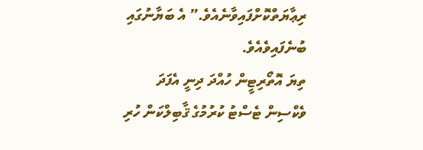ރިޢާޔަތްކޮށްފައިވާނެއެވެ.” އެ ބަޔާނުގައި ބުނެފައިވެއެވެ.
ތިޔަ އޮތޯރިޓީން ހުއްދަ ދިނީ އެފަދަ ވެކްސިން ޓެސްޓު ކުރުމުގެ ޤާބިލްކަން ހުރި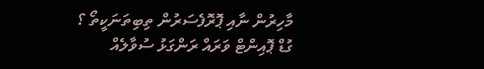މާހިރުން ނާއި ޕޮރޮފެސަރުން ތިބިތަނަކީތޯ ؟
ގުޑް ޕޮއިންޓް ވަރައް ރަންގަޅު ސުވާލެއް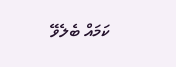ކަމައް ބެލެވޭ